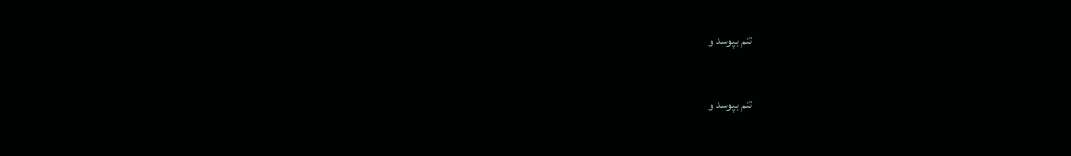تنم بپوسد و

تنم بپوسد و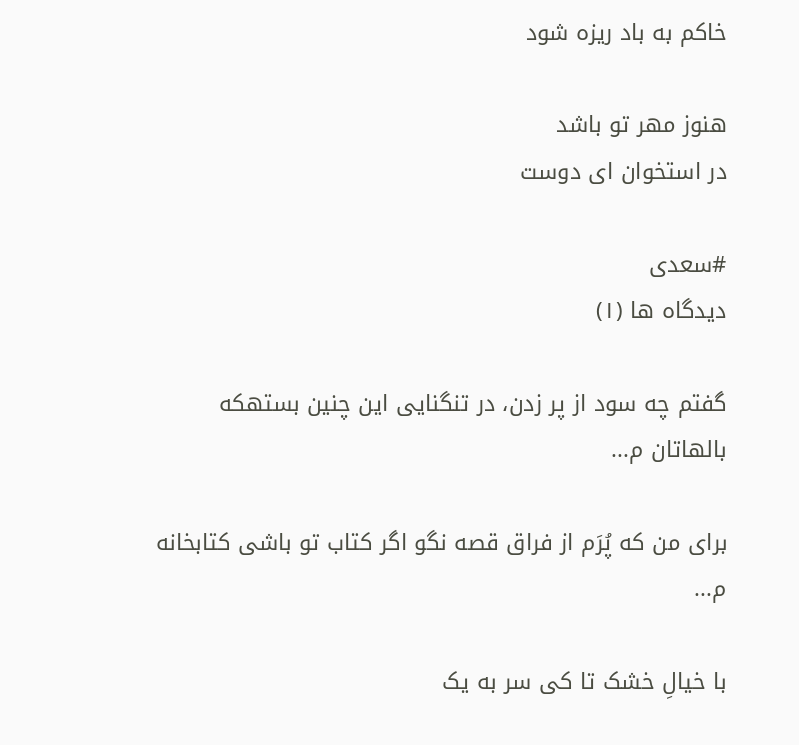خاکم به باد ریزه شود

هنوز مهر تو باشد
در استخوان ای دوست

#سعدی
دیدگاه ها (۱)

گفتم چه سود از پر زدن، در تنگنایی این چنين بستهکه بالهاتان م...

برای من که پُرَم از فراق قصه نگو اگر کتاب تو باشی کتابخانه م...

با خیالِ خشک تا کی سر به یک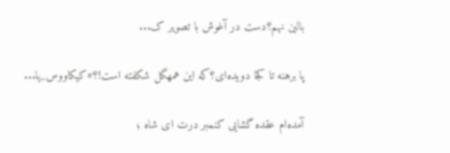بالین نهم؟دست در آغوش با تصویر ک...

پا برهنه تا کجا دویده‌ای؟که این همهگل شکفته است!؟#کیکاووس_یا...

آمده‌ام عقده گشایی کنمبر درت ای شاه ؛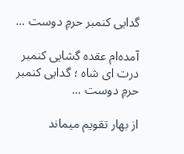گدایی کنمبر حرمِ دوست ...

آمده‌ام عقده گشایی کنمبر درت ای شاه ؛ گدایی کنمبر حرمِ دوست ...

از بهار تقویم میماند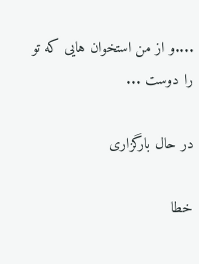....و از من استخوان هایی که تو را دوست ...

در حال بارگزاری

خطا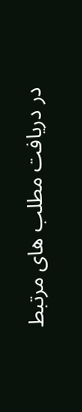در دریافت مطلب های مرتبط